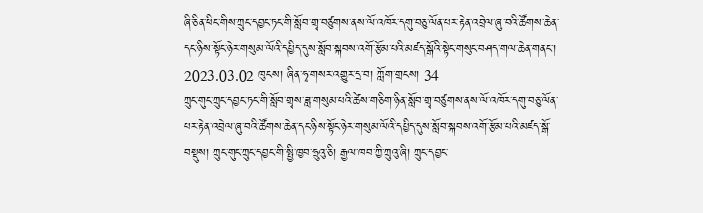ཞི་ཅིན་ཕིང་གིས་ཀྲུང་དབྱང་ཏང་གི་སློབ་གྲྭ་བཙུགས་ནས་ལོ་འཁོར་དགུ་བཅུ་ལོན་པར་རྟེན་འབྲེལ་ཞུ་བའི་ཚོགས་ཆེན་དང་ཉིས་སྟོང་ཉེར་གསུམ་ལོའི་དཔྱིད་དུས་སློབ་སྐབས་འགོ་རྩོམ་པའི་མཛད་སྒོའི་སྟེང་གསུང་བཤད་གལ་ཆེན་གནང་།
2023.03.02 ཁུངས། ཞིན་ཧྭ་གསར་འགྱུར་དྲ་བ། ཀློག་གྲངས། 34
ཀྲུང་གུང་ཀྲུང་དབྱང་ཏང་གི་སློབ་གྲྭས་ཟླ་གསུམ་པའི་ཚེས་གཅིག་ཉིན་སློབ་གྲྭ་བཙུགས་ནས་ལོ་འཁོར་དགུ་བཅུ་ལོན་པར་རྟེན་འབྲེལ་ཞུ་བའི་ཚོགས་ཆེན་དང་ཉིས་སྟོང་ཉེར་གསུམ་ལོའི་དཔྱིད་དུས་སློབ་སྐབས་འགོ་རྩོམ་པའི་མཛད་སྒོ་བསྡུས། ཀྲུང་གུང་ཀྲུང་དབྱང་གི་སྤྱི་ཁྱབ་ཧྲུའུ་ཅི། རྒྱལ་ཁབ་ཀྱི་ཀྲུའུ་ཞི། ཀྲུང་དབྱང་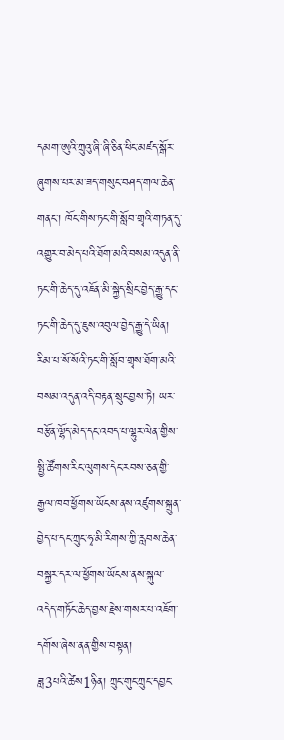དམག་ཨུའི་ཀྲུའུ་ཞི་ཞི་ཅིན་ཕིང་མཛད་སྒོར་ཞུགས་པར་མ་ཟད་གསུང་བཤད་གལ་ཆེན་གནང་། ཁོང་གིས་ཏང་གི་སློབ་གྲྭའི་གཏན་དུ་འགྱུར་བ་མེད་པའི་ཐོག་མའི་བསམ་འདུན་ནི་ཏང་གི་ཆེད་དུ་འཇོན་མི་སྐྱེད་སྲིང་བྱེད་རྒྱུ་དང་ཏང་གི་ཆེད་དུ་ཇུས་འབུལ་བྱེད་རྒྱུ་དེ་ཡིན། རིམ་པ་སོ་སོའི་ཏང་གི་སློབ་གྲྭས་ཐོག་མའི་བསམ་འདུན་འདི་བརྟན་སྲུང་བྱས་ཏེ། ཡར་བརྩོན་ལྷོད་མེད་དང་འབད་པ་ལྷུར་ལེན་གྱིས་སྤྱི་ཚོགས་རིང་ལུགས་དེང་རབས་ཅན་གྱི་རྒྱལ་ཁབ་ཕྱོགས་ཡོངས་ནས་འཛུགས་སྐྲུན་བྱེད་པ་དང་ཀྲུང་ཧྭ་མི་རིགས་ཀྱི་རླབས་ཆེན་བསྐྱར་དར་ལ་ཕྱོགས་ཡོངས་ནས་སྐུལ་འདེད་གཏོང་ཆེད་བྱས་རྗེས་གསར་པ་འཇོག་དགོས་ཞེས་ནན་གྱིས་བསྟན།
ཟླ3པའི་ཚེས1ཉིན། ཀྲུང་གུང་ཀྲུང་དབྱང་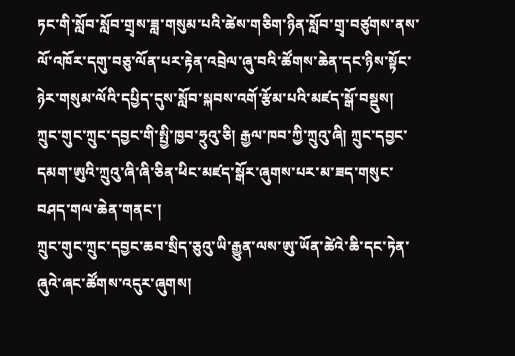ཏང་གི་སློབ་སློབ་གྲྭས་ཟླ་གསུམ་པའི་ཚེས་གཅིག་ཉིན་སློབ་གྲྭ་བཙུགས་ནས་ལོ་འཁོར་དགུ་བཅུ་ལོན་པར་རྟེན་འབྲེལ་ཞུ་བའི་ཚོགས་ཆེན་དང་ཉིས་སྟོང་ཉེར་གསུམ་ལོའི་དཔྱིད་དུས་སློབ་སྐབས་འགོ་རྩོམ་པའི་མཛད་སྒོ་བསྡུས། ཀྲུང་གུང་ཀྲུང་དབྱང་གི་སྤྱི་ཁྱབ་ཧྲུའུ་ཅི། རྒྱལ་ཁབ་ཀྱི་ཀྲུའུ་ཞི། ཀྲུང་དབྱང་དམག་ཨུའི་ཀྲུའུ་ཞི་ཞི་ཅིན་ཕིང་མཛད་སྒོར་ཞུགས་པར་མ་ཟད་གསུང་བཤད་གལ་ཆེན་གནང་།
ཀྲུང་གུང་ཀྲུང་དབྱང་ཆབ་སྲིད་ཅུའུ་ཡི་རྒྱུན་ལས་ཨུ་ཡོན་ཚེའེ་ཆི་དང་ཏེན་ཞུའེ་ཞང་ཚོགས་འདུར་ཞུགས།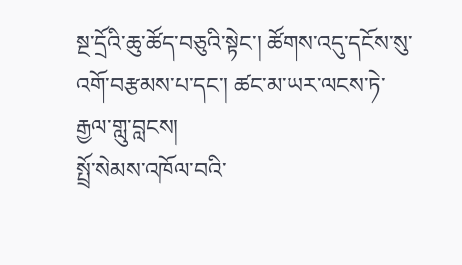སྔ་དྲོའི་ཆུ་ཚོད་བཅུའི་སྟེང་། ཚོགས་འདུ་དངོས་སུ་འགོ་བརྩམས་པ་དང་། ཚང་མ་ཡར་ལངས་ཏེ་རྒྱལ་གླུ་བླངས།
སྤྲོ་སེམས་འཁོལ་བའི་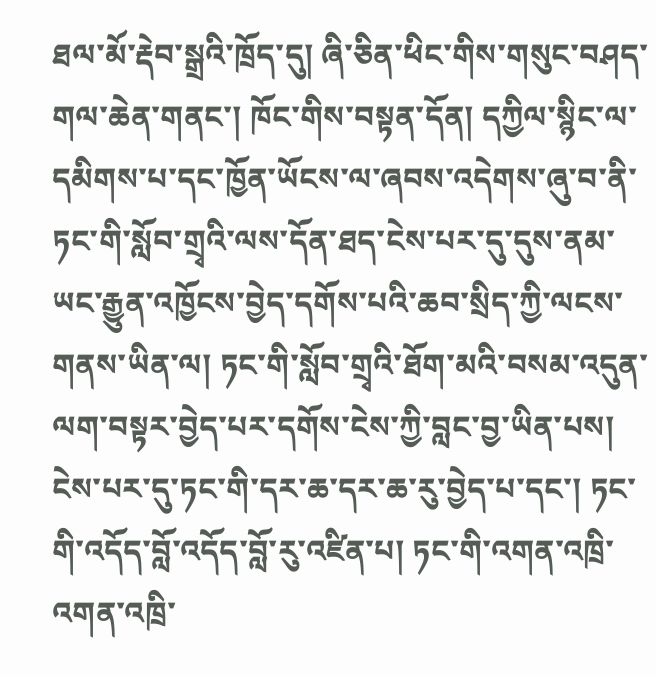ཐལ་མོ་རྡེབ་སྒྲའི་ཁྲོད་དུ། ཞི་ཅིན་ཕིང་གིས་གསུང་བཤད་གལ་ཆེན་གནང་། ཁོང་གིས་བསྟན་དོན། དཀྱིལ་སྙིང་ལ་དམིགས་པ་དང་ཁྱོན་ཡོངས་ལ་ཞབས་འདེགས་ཞུ་བ་ནི་ཏང་གི་སློབ་གྲྭའི་ལས་དོན་ཐད་ངེས་པར་དུ་དུས་ནམ་ཡང་རྒྱུན་འཁྱོངས་བྱེད་དགོས་པའི་ཆབ་སྲིད་ཀྱི་ལངས་གནས་ཡིན་ལ། ཏང་གི་སློབ་གྲྭའི་ཐོག་མའི་བསམ་འདུན་ལག་བསྟར་བྱེད་པར་དགོས་ངེས་ཀྱི་བླང་བྱ་ཡིན་པས། ངེས་པར་དུ་ཏང་གི་དར་ཆ་དར་ཆ་རུ་བྱེད་པ་དང་། ཏང་གི་འདོད་བློ་འདོད་བློ་རུ་འཛིན་པ། ཏང་གི་འགན་འཁྲི་འགན་འཁྲི་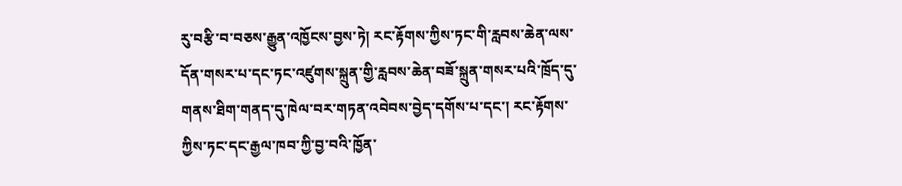རུ་བརྩི་བ་བཅས་རྒྱུན་འཁྱོངས་བྱས་ཏེ། རང་རྟོགས་ཀྱིས་ཏང་གི་རླབས་ཆེན་ལས་དོན་གསར་པ་དང་ཏང་འཛུགས་སྐྲུན་གྱི་རླབས་ཆེན་བཟོ་སྐྲུན་གསར་པའི་ཁྲོད་དུ་གནས་ཐིག་གནད་དུ་ཁེལ་བར་གཏན་འབེབས་བྱེད་དགོས་པ་དང་། རང་རྟོགས་ཀྱིས་ཏང་དང་རྒྱལ་ཁབ་ཀྱི་བྱ་བའི་ཁྱོན་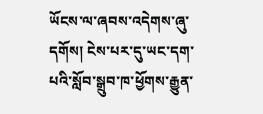ཡོངས་ལ་ཞབས་འདེགས་ཞུ་དགོས། ངེས་པར་དུ་ཡང་དག་པའི་སློབ་སྒྲུབ་ཁ་ཕྱོགས་རྒྱུན་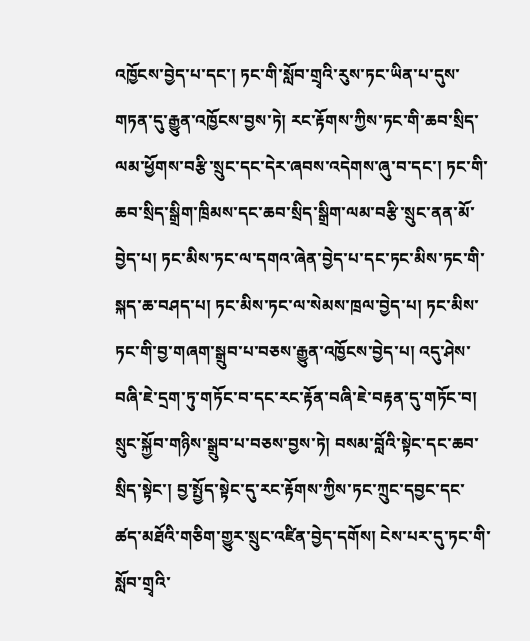འཁྱོངས་བྱེད་པ་དང་། ཏང་གི་སློབ་གྲྭའི་རུས་ཏང་ཡིན་པ་དུས་གཏན་དུ་རྒྱུན་འཁྱོངས་བྱས་ཏེ། རང་རྟོགས་ཀྱིས་ཏང་གི་ཆབ་སྲིད་ལམ་ཕྱོགས་བརྩི་སྲུང་དང་དེར་ཞབས་འདེགས་ཞུ་བ་དང་། ཏང་གི་ཆབ་སྲིད་སྒྲིག་ཁྲིམས་དང་ཆབ་སྲིད་སྒྲིག་ལམ་བརྩི་སྲུང་ནན་མོ་བྱེད་པ། ཏང་མིས་ཏང་ལ་དགའ་ཞེན་བྱེད་པ་དང་ཏང་མིས་ཏང་གི་སྐད་ཆ་བཤད་པ། ཏང་མིས་ཏང་ལ་སེམས་ཁྲལ་བྱེད་པ། ཏང་མིས་ཏང་གི་བྱ་གཞག་སྒྲུབ་པ་བཅས་རྒྱུན་འཁྱོངས་བྱེད་པ། འདུ་ཤེས་བཞི་ཇེ་དྲག་ཏུ་གཏོང་བ་དང་རང་རྟོན་བཞི་ཇེ་བརྟན་དུ་གཏོང་བ། སྲུང་སྐྱོབ་གཉིས་སྒྲུབ་པ་བཅས་བྱས་ཏེ། བསམ་བློའི་སྟེང་དང་ཆབ་སྲིད་སྟེང་། བྱ་སྤྱོད་སྟེང་དུ་རང་རྟོགས་ཀྱིས་ཏང་ཀྲུང་དབྱང་དང་ཚད་མཐོའི་གཅིག་གྱུར་སྲུང་འཛིན་བྱེད་དགོས། ངེས་པར་དུ་ཏང་གི་སློབ་གྲྭའི་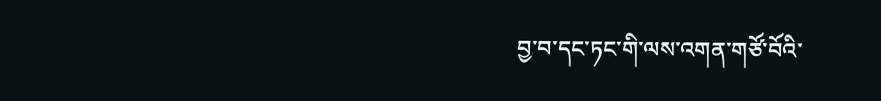བྱ་བ་དང་ཏང་གི་ལས་འགན་གཙོ་བོའི་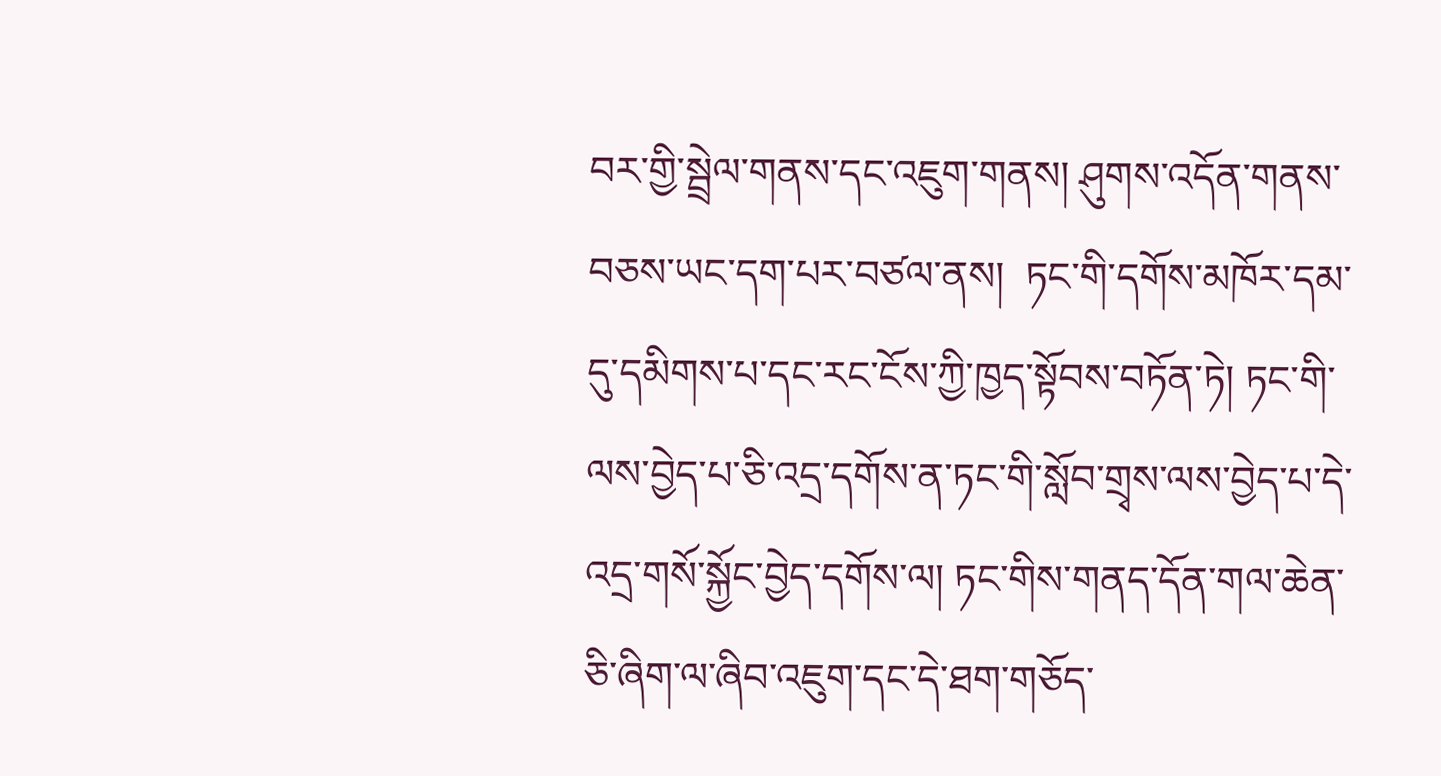བར་གྱི་སྦྲེལ་གནས་དང་འཇུག་གནས། ཤུགས་འདོན་གནས་བཅས་ཡང་དག་པར་བཙལ་ནས།  ཏང་གི་དགོས་མཁོར་དམ་དུ་དམིགས་པ་དང་རང་ངོས་ཀྱི་ཁྱད་སྟོབས་བཏོན་ཏེ། ཏང་གི་ལས་བྱེད་པ་ཅི་འདྲ་དགོས་ན་ཏང་གི་སློབ་གྲྭས་ལས་བྱེད་པ་དེ་འདྲ་གསོ་སྐྱོང་བྱེད་དགོས་ལ། ཏང་གིས་གནད་དོན་གལ་ཆེན་ཅི་ཞིག་ལ་ཞིབ་འཇུག་དང་དེ་ཐག་གཅོད་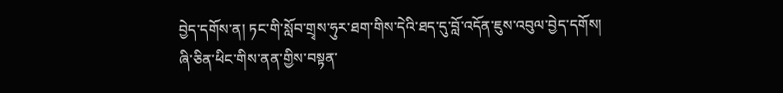བྱེད་དགོས་ན། ཏང་གི་སློབ་གྲྭས་ཧུར་ཐག་གིས་དེའི་ཐད་དུ་བློ་འདོན་ཇུས་འབུལ་བྱེད་དགོས།
ཞི་ཅིན་ཕིང་གིས་ནན་གྱིས་བསྟན་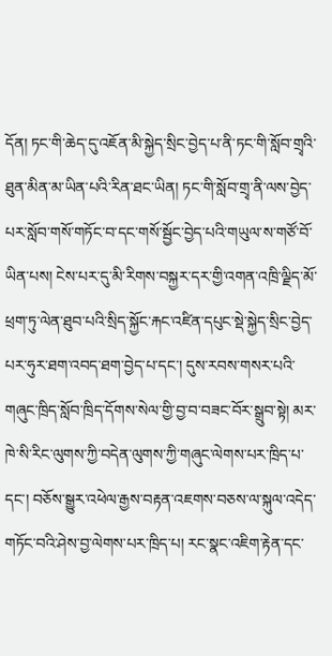དོན། ཏང་གི་ཆེད་དུ་འཇོན་མི་སྐྱེད་སྲིང་བྱེད་པ་ནི་ཏང་གི་སློབ་གྲྭའི་ཐུན་མིན་མ་ཡིན་པའི་རིན་ཐང་ཡིན། ཏང་གི་སློབ་གྲྭ་ནི་ལས་བྱེད་པར་སློབ་གསོ་གཏོང་བ་དང་གསོ་སྦྱོང་བྱེད་པའི་གཡུལ་ས་གཙོ་བོ་ཡིན་པས། ངེས་པར་དུ་མི་རིགས་བསྐྱར་དར་གྱི་འགན་འཁྲི་ལྗིད་མོ་ཕྲག་ཏུ་ལེན་ཐུབ་པའི་སྲིད་སྐྱོང་རྐང་འཛིན་དཔུང་སྡེ་སྐྱེད་སྲིང་བྱེད་པར་ཧུར་ཐག་འབད་ཐག་བྱེད་པ་དང་། དུས་རབས་གསར་པའི་གཞུང་ཁྲིད་སློབ་ཁྲིད་དོགས་སེལ་གྱི་བྱ་བ་བཟང་བོར་སྒྲུབ་སྟེ། མར་ཁེ་སི་རིང་ལུགས་ཀྱི་བདེན་ལུགས་ཀྱི་གཞུང་ལེགས་པར་ཁྲིད་པ་དང་། བཅོས་སྒྱུར་འཕེལ་རྒྱས་བརྟན་འཇགས་བཅས་ལ་སྐུལ་འདེད་གཏོང་བའི་ཤེས་བྱ་ལེགས་པར་ཁྲིད་པ། རང་སྣང་འཇིག་རྟེན་དང་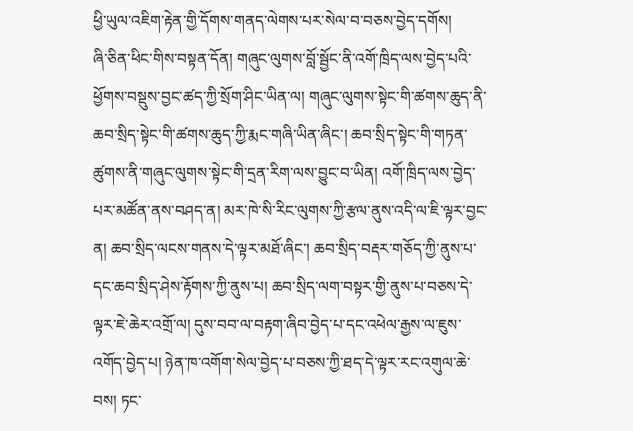ཕྱི་ཡུལ་འཇིག་རྟེན་གྱི་དོགས་གནད་ལེགས་པར་སེལ་བ་བཅས་བྱེད་དགོས།
ཞི་ཅིན་ཕིང་གིས་བསྟན་དོན། གཞུང་ལུགས་བློ་སྦྱོང་ནི་འགོ་ཁྲིད་ལས་བྱེད་པའི་ཕྱོགས་བསྡུས་བྱང་ཚད་ཀྱི་སྲོག་ཤིང་ཡིན་ལ། གཞུང་ལུགས་སྟེང་གི་ཚགས་ཆུད་ནི་ཆབ་སྲིད་སྟེང་གི་ཚགས་ཆུད་ཀྱི་རྨང་གཞི་ཡིན་ཞིང་། ཆབ་སྲིད་སྟེང་གི་གཏན་ཚུགས་ནི་གཞུང་ལུགས་སྟེང་གི་དྲན་རིག་ལས་བྱུང་བ་ཡིན། འགོ་ཁྲིད་ལས་བྱེད་པར་མཚོན་ནས་བཤད་ན། མར་ཁེ་སི་རིང་ལུགས་ཀྱི་རྩལ་ནུས་འདི་ལ་ཇི་ལྟར་བྱང་ན། ཆབ་སྲིད་ལངས་གནས་དེ་ལྟར་མཐོ་ཞིང་། ཆབ་སྲིད་བརྡར་གཅོད་ཀྱི་ནུས་པ་དང་ཆབ་སྲིད་ཤེས་རྟོགས་ཀྱི་ནུས་པ། ཆབ་སྲིད་ལག་བསྟར་གྱི་ནུས་པ་བཅས་དེ་ལྟར་ཇེ་ཆེར་འགྲོ་ལ། དུས་བབ་ལ་བརྟག་ཞིབ་བྱེད་པ་དང་འཕེལ་རྒྱས་ལ་ཇུས་འགོད་བྱེད་པ། ཉེན་ཁ་འགོག་སེལ་བྱེད་པ་བཅས་ཀྱི་ཐད་དེ་ལྟར་རང་འགུལ་ཆེ་བས། ཏང་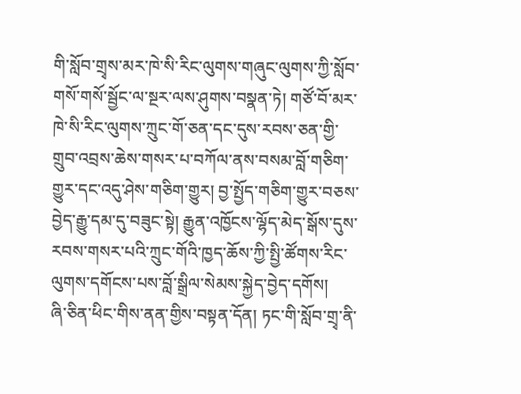གི་སློབ་གྲྭས་མར་ཁེ་སི་རིང་ལུགས་གཞུང་ལུགས་ཀྱི་སློབ་གསོ་གསོ་སྦྱོང་ལ་སྔར་ལས་ཤུགས་བསྣན་ཏེ། གཙོ་བོ་མར་ཁེ་སི་རིང་ལུགས་ཀྲུང་གོ་ཅན་དང་དུས་རབས་ཅན་གྱི་གྲུབ་འབྲས་ཆེས་གསར་པ་བཀོལ་ནས་བསམ་བློ་གཅིག་གྱུར་དང་འདུ་ཤེས་གཅིག་གྱུར། བྱ་སྤྱོད་གཅིག་གྱུར་བཅས་བྱེད་རྒྱུ་དམ་དུ་བཟུང་སྟེ། རྒྱུན་འཁྱོངས་ལྷོད་མེད་སྒོས་དུས་རབས་གསར་པའི་ཀྲུང་གོའི་ཁྱད་ཆོས་ཀྱི་སྤྱི་ཚོགས་རིང་ལུགས་དགོངས་པས་བློ་སྒྲིལ་སེམས་སྐྱེད་བྱེད་དགོས།
ཞི་ཅིན་ཕིང་གིས་ནན་གྱིས་བསྟན་དོན། ཏང་གི་སློབ་གྲྭ་ནི་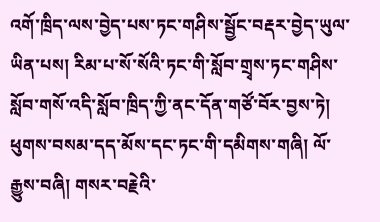འགོ་ཁྲིད་ལས་བྱེད་པས་ཏང་གཤིས་སྦྱོང་བརྡར་བྱེད་ཡུལ་ཡིན་པས། རིམ་པ་སོ་སོའི་ཏང་གི་སློབ་གྲྭས་ཏང་གཤིས་སློབ་གསོ་འདི་སློབ་ཁྲིད་ཀྱི་ནང་དོན་གཙོ་བོར་བྱས་ཏེ། ཕུགས་བསམ་དད་མོས་དང་ཏང་གི་དམིགས་གཞི། ལོ་རྒྱུས་བཞི། གསར་བརྗེའི་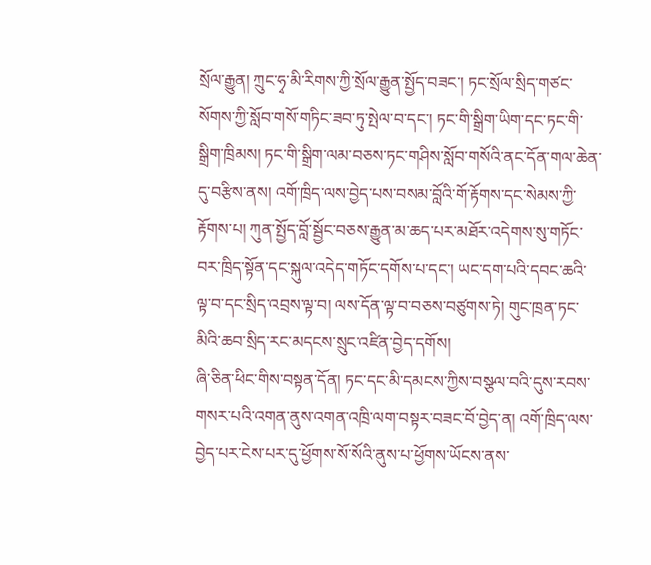སྲོལ་རྒྱུན། ཀྲུང་ཧྭ་མི་རིགས་ཀྱི་སྲོལ་རྒྱུན་སྤྱོད་བཟང་། ཏང་སྲོལ་སྲིད་གཙང་སོགས་ཀྱི་སློབ་གསོ་གཏིང་ཟབ་ཏུ་སྤེལ་བ་དང་། ཏང་གི་སྒྲིག་ཡིག་དང་ཏང་གི་སྒྲིག་ཁྲིམས། ཏང་གི་སྒྲིག་ལམ་བཅས་ཏང་གཤིས་སློབ་གསོའི་ནང་དོན་གལ་ཆེན་དུ་བརྩིས་ནས། འགོ་ཁྲིད་ལས་བྱེད་པས་བསམ་བློའི་གོ་རྟོགས་དང་སེམས་ཀྱི་རྟོགས་པ། ཀུན་སྤྱོད་བློ་སྦྱོང་བཅས་རྒྱུན་མ་ཆད་པར་མཐོར་འདེགས་སུ་གཏོང་བར་ཁྲིད་སྟོན་དང་སྐུལ་འདེད་གཏོང་དགོས་པ་དང་། ཡང་དག་པའི་དབང་ཆའི་ལྟ་བ་དང་སྲིད་འབྲས་ལྟ་བ། ལས་དོན་ལྟ་བ་བཅས་བཙུགས་ཏེ། གུང་ཁྲན་ཏང་མིའི་ཆབ་སྲིད་རང་མདངས་སྲུང་འཛིན་བྱེད་དགོས།
ཞི་ཅིན་ཕིང་གིས་བསྟན་དོན། ཏང་དང་མི་དམངས་ཀྱིས་བསྩལ་བའི་དུས་རབས་གསར་པའི་འགན་ནུས་འགན་འཁྲི་ལག་བསྟར་བཟང་བོ་བྱེད་ན། འགོ་ཁྲིད་ལས་བྱེད་པར་ངེས་པར་དུ་ཕྱོགས་སོ་སོའི་ནུས་པ་ཕྱོགས་ཡོངས་ནས་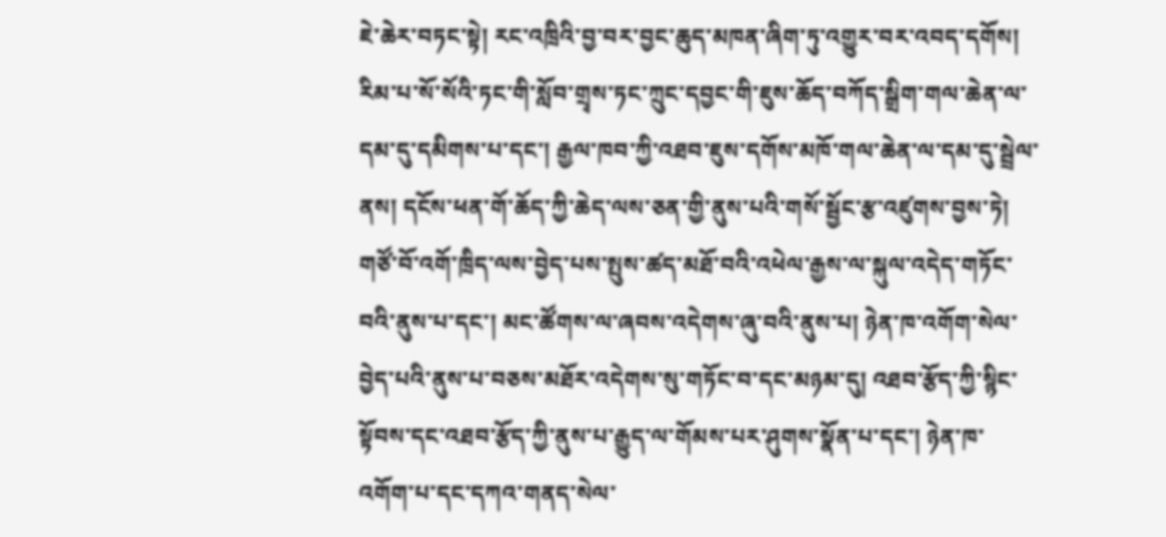ཇེ་ཆེར་བཏང་སྟེ། རང་འཁྲིའི་བྱ་བར་བྱང་ཆུད་མཁན་ཞིག་ཏུ་འགྱུར་བར་འབད་དགོས། རིམ་པ་སོ་སོའི་ཏང་གི་སློབ་གྲྭས་ཏང་ཀྲུང་དབྱང་གི་ཇུས་ཆོད་བཀོད་སྒྲིག་གལ་ཆེན་ལ་དམ་དུ་དམིགས་པ་དང་། རྒྱལ་ཁབ་ཀྱི་འཐབ་ཇུས་དགོས་མཁོ་གལ་ཆེན་ལ་དམ་དུ་སྦྲེལ་ནས། དངོས་ཕན་གོ་ཆོད་ཀྱི་ཆེད་ལས་ཅན་གྱི་ནུས་པའི་གསོ་སྦྱོང་རྩ་འཛུགས་བྱས་ཏེ། གཙོ་བོ་འགོ་ཁྲིད་ལས་བྱེད་པས་སྤུས་ཚད་མཐོ་བའི་འཕེལ་རྒྱས་ལ་སྐུལ་འདེད་གཏོང་བའི་ནུས་པ་དང་། མང་ཚོགས་ལ་ཞབས་འདེགས་ཞུ་བའི་ནུས་པ། ཉེན་ཁ་འགོག་སེལ་བྱེད་པའི་ནུས་པ་བཅས་མཐོར་འདེགས་སུ་གཏོང་བ་དང་མཉམ་དུ། འཐབ་རྩོད་ཀྱི་སྙིང་སྟོབས་དང་འཐབ་རྩོད་ཀྱི་ནུས་པ་རྒྱུད་ལ་གོམས་པར་ཤུགས་སྣོན་པ་དང་། ཉེན་ཁ་འགོག་པ་དང་དཀའ་གནད་སེལ་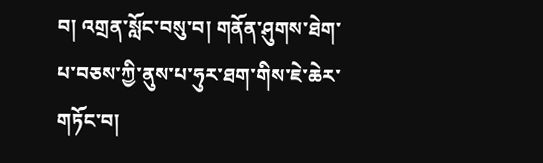བ། འགྲན་སློང་བསུ་བ། གནོན་ཤུགས་ཐེག་པ་བཅས་ཀྱི་ནུས་པ་ཧུར་ཐག་གིས་ཇེ་ཆེར་གཏོང་བ།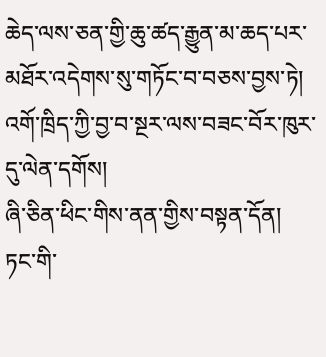ཆེད་ལས་ཅན་གྱི་ཆུ་ཚད་རྒྱུན་མ་ཆད་པར་མཐོར་འདེགས་སུ་གཏོང་བ་བཅས་བྱས་ཏེ། འགོ་ཁྲིད་ཀྱི་བྱ་བ་སྔར་ལས་བཟང་བོར་ཁུར་དུ་ལེན་དགོས།
ཞི་ཅིན་ཕིང་གིས་ནན་གྱིས་བསྟན་དོན། ཏང་གི་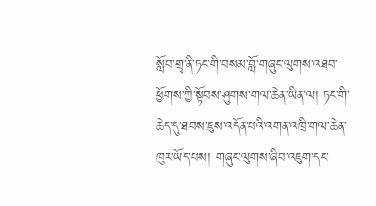སློབ་གྲྭ་ནི་ཏང་གི་བསམ་བློ་གཞུང་ལུགས་འཐབ་ཕྱོགས་ཀྱི་སྟོབས་ཤུགས་གལ་ཆེན་ཡིན་ལ། ཏང་གི་ཆེད་དུ་ཐབས་ཇུས་འདོན་པའི་འགན་འཁྲི་གལ་ཆེན་ཁུར་ཡོད་པས། གཞུང་ལུགས་ཞིབ་འཇུག་དང་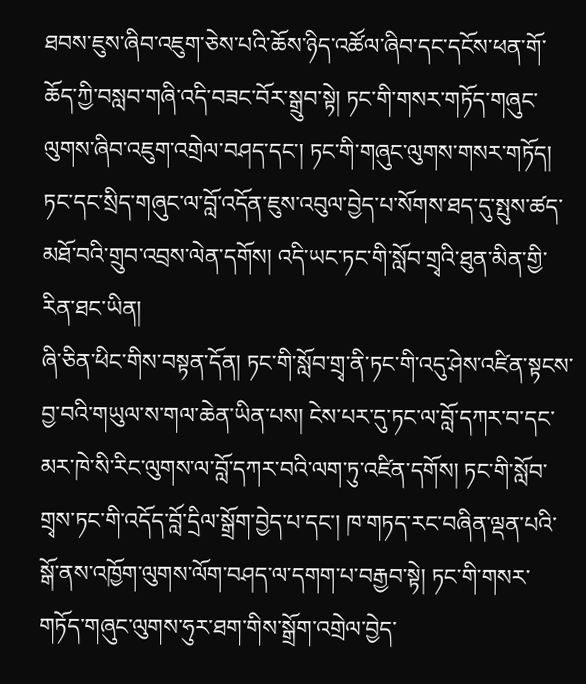ཐབས་ཇུས་ཞིབ་འཇུག་ཅེས་པའི་ཆོས་ཉིད་འཚོལ་ཞིབ་དང་དངོས་ཕན་གོ་ཆོད་ཀྱི་བསླབ་གཞི་འདི་བཟང་བོར་སྒྲུབ་སྟེ། ཏང་གི་གསར་གཏོད་གཞུང་ལུགས་ཞིབ་འཇུག་འགྲེལ་བཤད་དང་། ཏང་གི་གཞུང་ལུགས་གསར་གཏོད། ཏང་དང་སྲིད་གཞུང་ལ་བློ་འདོན་ཇུས་འབུལ་བྱེད་པ་སོགས་ཐད་དུ་སྤུས་ཚད་མཐོ་བའི་གྲུབ་འབྲས་ལེན་དགོས། འདི་ཡང་ཏང་གི་སློབ་གྲྭའི་ཐུན་མིན་གྱི་རིན་ཐང་ཡིན།
ཞི་ཅིན་ཕིང་གིས་བསྟན་དོན། ཏང་གི་སློབ་གྲྭ་ནི་ཏང་གི་འདུ་ཤེས་འཛིན་སྟངས་བྱ་བའི་གཡུལ་ས་གལ་ཆེན་ཡིན་པས། ངེས་པར་དུ་ཏང་ལ་བློ་དཀར་བ་དང་མར་ཁེ་སི་རིང་ལུགས་ལ་བློ་དཀར་བའི་ལག་ཏུ་འཛིན་དགོས། ཏང་གི་སློབ་གྲྭས་ཏང་གི་འདོད་བློ་དྲིལ་སྒྲོག་བྱེད་པ་དང་། ཁ་གཏད་རང་བཞིན་ལྡན་པའི་སྒོ་ནས་འཁྱོག་ལུགས་ལོག་བཤད་ལ་དགག་པ་བརྒྱབ་སྟེ། ཏང་གི་གསར་གཏོད་གཞུང་ལུགས་ཧུར་ཐག་གིས་སྒྲོག་འགྲེལ་བྱེད་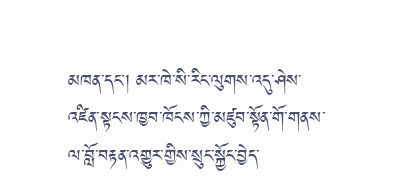མཁན་དང་། མར་ཁེ་སི་རིང་ལུགས་འདུ་ཤེས་འཛིན་སྟངས་ཁྱབ་ཁོངས་ཀྱི་མཛུབ་སྟོན་གོ་གནས་ལ་བློ་བརྟན་འགྱུར་གྱིས་སྲུང་སྐྱོང་བྱེད་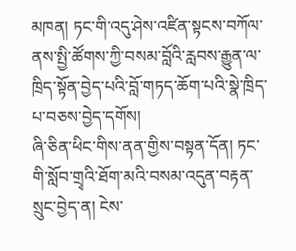མཁན། ཏང་གི་འདུ་ཤེས་འཛིན་སྟངས་བཀོལ་ནས་སྤྱི་ཚོགས་ཀྱི་བསམ་བློའི་རླབས་རྒྱུན་ལ་ཁྲིད་སྟོན་བྱེད་པའི་བློ་གཏད་ཆོག་པའི་སྣེ་ཁྲིད་པ་བཅས་བྱེད་དགོས།
ཞི་ཅིན་ཕིང་གིས་ནན་གྱིས་བསྟན་དོན། ཏང་གི་སློབ་གྲྭའི་ཐོག་མའི་བསམ་འདུན་བརྟན་སྲུང་བྱེད་ན། ངེས་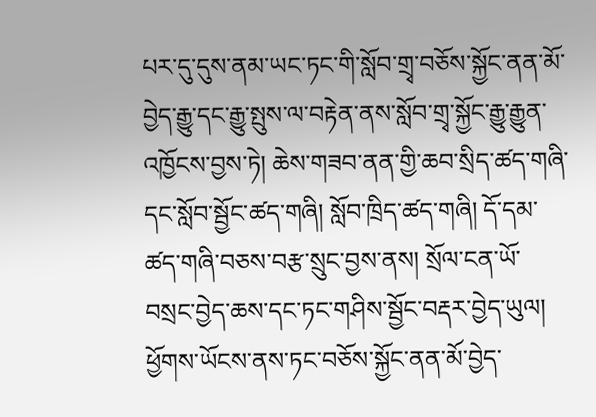པར་དུ་དུས་ནམ་ཡང་ཏང་གི་སློབ་གྲྭ་བཅོས་སྐྱོང་ནན་མོ་བྱེད་རྒྱུ་དང་རྒྱུ་སྤུས་ལ་བརྟེན་ནས་སློབ་གྲྭ་སྐྱོང་རྒྱུ་རྒྱུན་འཁྱོངས་བྱས་ཏེ། ཆེས་གཟབ་ནན་གྱི་ཆབ་སྲིད་ཚད་གཞི་དང་སློབ་སྦྱོང་ཚད་གཞི། སློབ་ཁྲིད་ཚད་གཞི། དོ་དམ་ཚད་གཞི་བཅས་བརྩ་སྲུང་བྱས་ནས། སྲོལ་ངན་ཡོ་བསྲང་བྱེད་ཆས་དང་ཏང་གཤིས་སྦྱོང་བརྡར་བྱེད་ཡུལ། ཕྱོགས་ཡོངས་ནས་ཏང་བཅོས་སྐྱོང་ནན་མོ་བྱེད་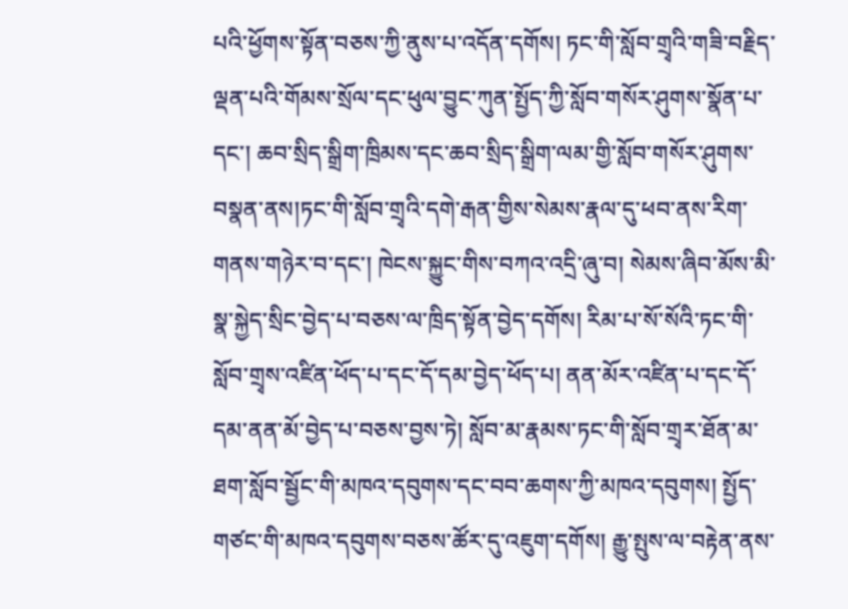པའི་ཕྱོགས་སྟོན་བཅས་ཀྱི་ནུས་པ་འདོན་དགོས། ཏང་གི་སློབ་གྲྭའི་གཟི་བརྗིད་ལྡན་པའི་གོམས་སྲོལ་དང་ཕུལ་བྱུང་ཀུན་སྤྱོད་ཀྱི་སློབ་གསོར་ཤུགས་སྣོན་པ་དང་། ཆབ་སྲིད་སྒྲིག་ཁྲིམས་དང་ཆབ་སྲིད་སྒྲིག་ལམ་གྱི་སློབ་གསོར་ཤུགས་བསྣན་ནས།ཏང་གི་སློབ་གྲྭའི་དགེ་རྒན་གྱིས་སེམས་རྣལ་དུ་ཕབ་ནས་རིག་གནས་གཉེར་བ་དང་། ཁེངས་སྐྱུང་གིས་བཀའ་འདྲི་ཞུ་བ། སེམས་ཞིབ་མོས་མི་སྣ་སྐྱེད་སྲིང་བྱེད་པ་བཅས་ལ་ཁྲིད་སྟོན་བྱེད་དགོས། རིམ་པ་སོ་སོའི་ཏང་གི་སློབ་གྲྭས་འཛིན་ཕོད་པ་དང་དོ་དམ་བྱེད་ཕོད་པ། ནན་མོར་འཛིན་པ་དང་དོ་དམ་ནན་མོ་བྱེད་པ་བཅས་བྱས་ཏེ། སློབ་མ་རྣམས་ཏང་གི་སློབ་གྲྭར་ཐོན་མ་ཐག་སློབ་སྦྱོང་གི་མཁའ་དབུགས་དང་བབ་ཆགས་ཀྱི་མཁའ་དབུགས། སྤྱོད་གཙང་གི་མཁའ་དབུགས་བཅས་ཚོར་དུ་འཇུག་དགོས། རྒྱུ་སྤུས་ལ་བརྟེན་ནས་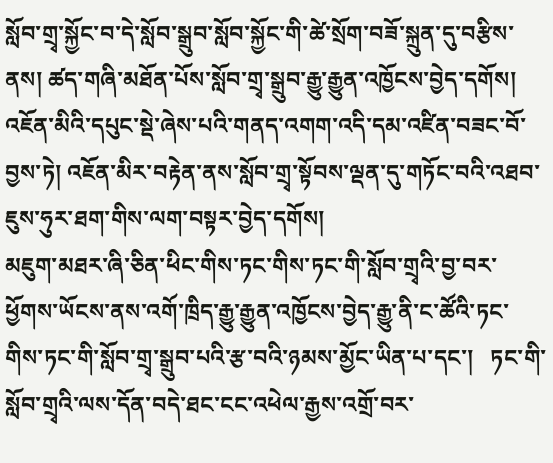སློབ་གྲྭ་སྐྱོང་བ་དེ་སློབ་སྒྲུབ་སློབ་སྐྱོང་གི་ཚེ་སྲོག་བཟོ་སྐྲུན་དུ་བརྩིས་ནས། ཚད་གཞི་མཐོན་པོས་སློབ་གྲྭ་སྒྲུབ་རྒྱུ་རྒྱུན་འཁྱོངས་བྱེད་དགོས། འཇོན་མིའི་དཔུང་སྡེ་ཞེས་པའི་གནད་འགག་འདི་དམ་འཛིན་བཟང་བོ་བྱས་ཏེ། འཇོན་མིར་བརྟེན་ནས་སློབ་གྲྭ་སྟོབས་ལྡན་དུ་གཏོང་བའི་འཐབ་ཇུས་ཧུར་ཐག་གིས་ལག་བསྟར་བྱེད་དགོས།
མཇུག་མཐར་ཞི་ཅིན་ཕིང་གིས་ཏང་གིས་ཏང་གི་སློབ་གྲྭའི་བྱ་བར་ཕྱོགས་ཡོངས་ནས་འགོ་ཁྲིད་རྒྱུ་རྒྱུན་འཁྱོངས་བྱེད་རྒྱུ་ནི་ང་ཚོའི་ཏང་གིས་ཏང་གི་སློབ་གྲྭ་སྒྲུབ་པའི་རྩ་བའི་ཉམས་མྱོང་ཡིན་པ་དང་།   ཏང་གི་སློབ་གྲྭའི་ལས་དོན་བདེ་ཐང་ངང་འཕེལ་རྒྱས་འགྲོ་བར་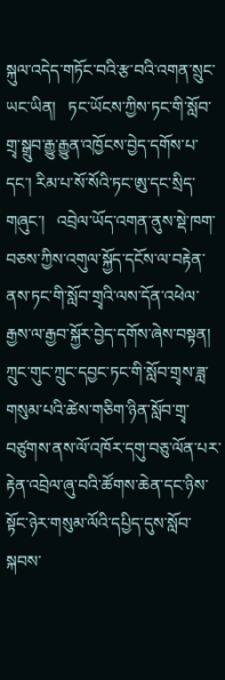སྐུལ་འདེད་གཏོང་བའི་རྩ་བའི་འགན་སྲུང་ཡང་ཡིན།   ཏང་ཡོངས་ཀྱིས་ཏང་གི་སློབ་གྲྭ་སྒྲུབ་རྒྱུ་རྒྱུན་འཁྱོངས་བྱེད་དགོས་པ་དང་། རིམ་པ་སོ་སོའི་ཏང་ཨུ་དང་སྲིད་གཞུང་།   འབྲེལ་ཡོད་འགན་ནུས་སྡེ་ཁག་བཅས་ཀྱིས་འགུལ་སྐྱོད་དངོས་ལ་བརྟེན་ནས་ཏང་གི་སློབ་གྲྭའི་ལས་དོན་འཕེལ་རྒྱས་ལ་རྒྱབ་སྐྱོར་བྱེད་དགོས་ཞེས་བསྟན།
ཀྲུང་གུང་ཀྲུང་དབྱང་ཏང་གི་སློབ་གྲྭས་ཟླ་གསུམ་པའི་ཚེས་གཅིག་ཉིན་སློབ་གྲྭ་བཙུགས་ནས་ལོ་འཁོར་དགུ་བཅུ་ལོན་པར་རྟེན་འབྲེལ་ཞུ་བའི་ཚོགས་ཆེན་དང་ཉིས་སྟོང་ཉེར་གསུམ་ལོའི་དཔྱིད་དུས་སློབ་སྐབས་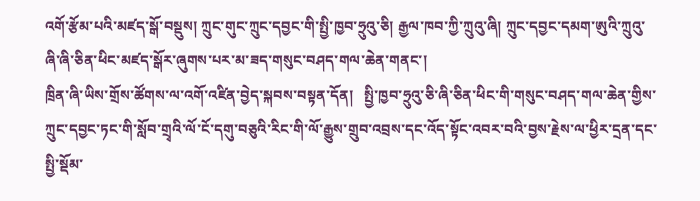འགོ་རྩོམ་པའི་མཛད་སྒོ་བསྡུས། ཀྲུང་གུང་ཀྲུང་དབྱང་གི་སྤྱི་ཁྱབ་ཧྲུའུ་ཅི། རྒྱལ་ཁབ་ཀྱི་ཀྲུའུ་ཞི། ཀྲུང་དབྱང་དམག་ཨུའི་ཀྲུའུ་ཞི་ཞི་ཅིན་ཕིང་མཛད་སྒོར་ཞུགས་པར་མ་ཟད་གསུང་བཤད་གལ་ཆེན་གནང་།
ཁྲིན་ཞི་ཡིས་གྲོས་ཚོགས་ལ་འགོ་འཛིན་བྱེད་སྐབས་བསྟན་དོན།   སྤྱི་ཁྱབ་ཧྲུའུ་ཅི་ཞི་ཅིན་ཕིང་གི་གསུང་བཤད་གལ་ཆེན་གྱིས་ཀྲུང་དབྱང་ཏང་གི་སློབ་གྲྭའི་ལོ་ངོ་དགུ་བཅུའི་རིང་གི་ལོ་རྒྱུས་གྲུབ་འབྲས་དང་འོད་སྟོང་འབར་བའི་བྱས་རྗེས་ལ་ཕྱིར་དྲན་དང་སྤྱི་སྡོམ་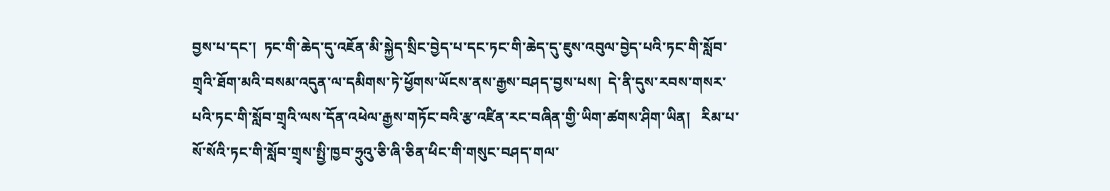བྱས་པ་དང་།  ཏང་གི་ཆེད་དུ་འཇོན་མི་སྐྱེད་སྲིང་བྱེད་པ་དང་ཏང་གི་ཆེད་དུ་ཇུས་འབུལ་བྱེད་པའི་ཏང་གི་སློབ་གྲྭའི་ཐོག་མའི་བསམ་འདུན་ལ་དམིགས་ཏེ་ཕྱོགས་ཡོངས་ནས་རྒྱས་བཤད་བྱས་པས།  དེ་ནི་དུས་རབས་གསར་པའི་ཏང་གི་སློབ་གྲྭའི་ལས་དོན་འཕེལ་རྒྱས་གཏོང་བའི་རྩ་འཛིན་རང་བཞིན་གྱི་ཡིག་ཚགས་ཤིག་ཡིན།   རིམ་པ་སོ་སོའི་ཏང་གི་སློབ་གྲྭས་སྤྱི་ཁྱབ་ཧྲུའུ་ཅི་ཞི་ཅིན་ཕིང་གི་གསུང་བཤད་གལ་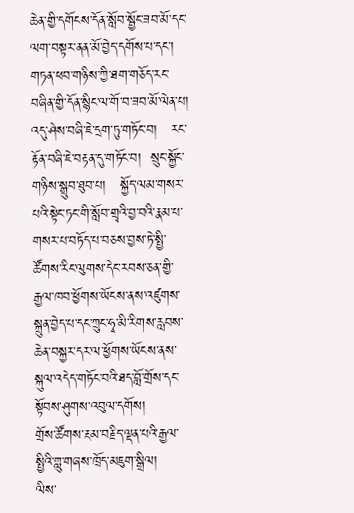ཆེན་གྱི་དགོངས་དོན་སློབ་སྦྱོང་ཟབ་མོ་དང་ལག་བསྟར་ནན་མོ་བྱེད་དགོས་པ་དང་།  གཏན་ཕབ་གཉིས་ཀྱི་ཐག་གཅོད་རང་བཞིན་གྱི་དོན་སྙིང་ལ་གོ་བ་ཟབ་མོ་ལེན་པ།  འདུ་ཤེས་བཞི་ཇེ་དྲག་ཏུ་གཏོང་བ།   རང་རྟོན་བཞི་ཇེ་བརྟན་དུ་གཏོང་བ།  སྲུང་སྐྱོང་གཉིས་སྒྲུབ་ཐུབ་པ།   སྐྱོད་ལམ་གསར་པའི་སྟེང་ཏང་གི་སློབ་གྲྭའི་བྱ་བའི་རྣམ་པ་གསར་པ་བཏོད་པ་བཅས་བྱས་ཏེ་སྤྱི་ཚོགས་རིང་ལུགས་དེང་རབས་ཅན་གྱི་རྒྱལ་ཁབ་ཕྱོགས་ཡོངས་ནས་འཛུགས་སྐྲུན་བྱེད་པ་དང་ཀྲུང་ཧྭ་མི་རིགས་རླབས་ཆེན་བསྐྱར་དར་ལ་ཕྱོགས་ཡོངས་ནས་སྐུལ་འདེད་གཏོང་བའི་ཐད་བློ་གྲོས་དང་སྟོབས་ཤུགས་འབུལ་དགོས།
གྲོས་ཚོགས་རྔམ་བརྗིད་ལྡན་པའི་རྒྱལ་སྤྱིའི་གླུ་གཞས་ཁྲོད་མཇུག་སྒྲིལ།
ལིས་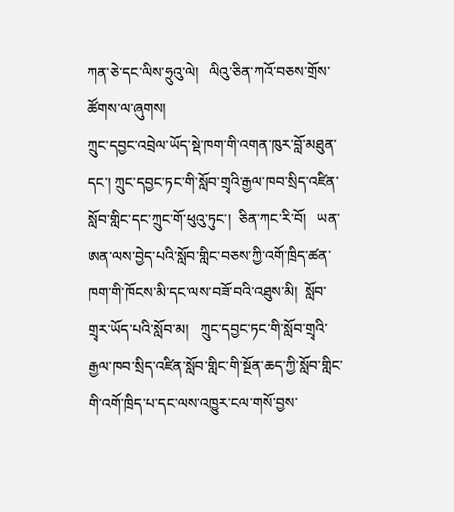ཀན་ཅེ་དང་ལིས་ཧྲུའུ་ལེ།   ལིའུ་ཅིན་ཀའོ་བཅས་གྲོས་ཚོགས་ལ་ཞུགས།
ཀྲུང་དབྱང་འབྲེལ་ཡོད་སྡེ་ཁག་གི་འགན་ཁུར་བློ་མཐུན་དང་། ཀྲུང་དབྱང་ཏང་གི་སློབ་གྲྭའི་རྒྱལ་ཁབ་སྲིད་འཛིན་སློབ་གླིང་དང་ཀྲུང་གོ་ཕུའུ་ཏུང་།  ཅིན་ཀང་རི་བོ།   ཡན་ཨན་ལས་བྱེད་པའི་སློབ་གླིང་བཅས་ཀྱི་འགོ་ཁྲིད་ཚན་ཁག་གི་ཁོངས་མི་དང་ལས་བཟོ་བའི་འཐུས་མི།  སློབ་གྲྭར་ཡོད་པའི་སློབ་མ།   ཀྲུང་དབྱང་ཏང་གི་སློབ་གྲྭའི་རྒྱལ་ཁབ་སྲིད་འཛིན་སློབ་གླིང་གི་སྔོན་ཆད་ཀྱི་སློབ་གླིང་གི་འགོ་ཁྲིད་པ་དང་ལས་འཁྱུར་ངལ་གསོ་བྱས་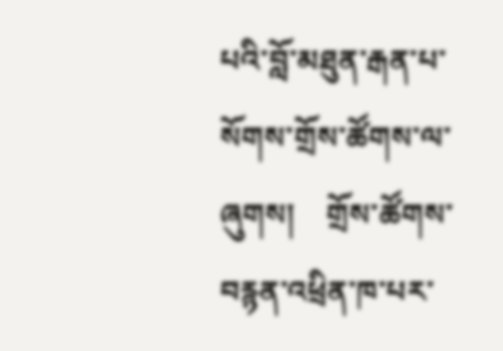པའི་བློ་མཐུན་རྒན་པ་སོགས་གྲོས་ཚོགས་ལ་ཞུགས།    གྲོས་ཚོགས་བརྙན་འཕྲིན་ཁ་པར་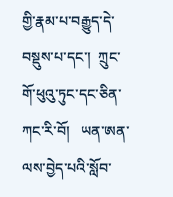གྱི་རྣམ་པ་བརྒྱུད་དེ་བསྡུས་པ་དང་།  ཀྲུང་གོ་ཕུའུ་ཏུང་དང་ཅིན་ཀང་རི་བོ།   ཡན་ཨན་ལས་བྱེད་པའི་སློབ་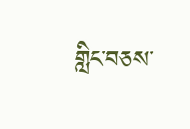གླིང་བཅས་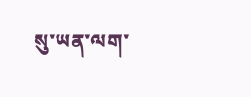སུ་ཡན་ལག་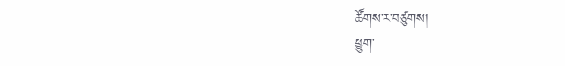ཚོགས་ར་བཙུགས།
ཕྱུག་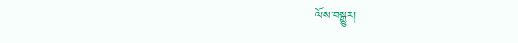ལོས་བསྒྱུར།